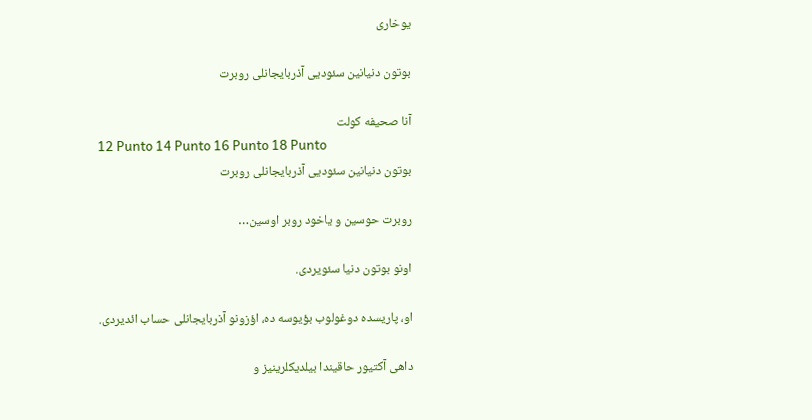یوخاری

بوتون دنیانین سئودیی آذربایجانلی روبرت

آنا صحیفه کولت
12 Punto 14 Punto 16 Punto 18 Punto
بوتون دنیانین سئودیی آذربایجانلی روبرت

روبرت حوسین و یاخود روبر اوسین…

اونو بوتون دنیا سئویردی.

او، پاریسده دوغولوب بؤیوسه ده، اؤزونو آذربایجانلی حساب ائدیردی.

داهی آکتیور حاقیندا بیلدیکلرینیز و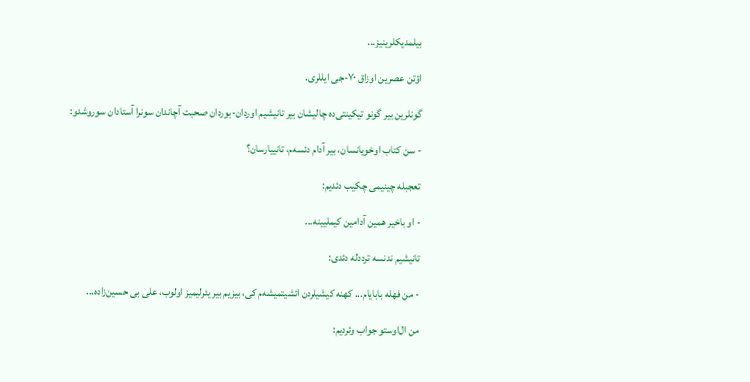بیلمدیکلرینیز...

اؤتن عصرین اوزاق ۷۰-جی ایللری.

گونلرین بیر گونو تیکینتی‌ده چالیشان بیر تانیشیم اوردان-بوردان صحبت آچاندان سونرا آستادان سوروشدو:

- سن کتاب اوخویانسان، بیر آدام دئسه‌م، تانییارسان؟

تعجبله چینیمی چکیب دئدیم:

- او باخیر همین آدامین کیملیینه...

تانیشیم ندنسه ترددله دئدی:

- من فهله بابایام... کهنه کیشیلردن ائشیتمیشه‌م کی، بیزیم بیر یئرلیمیز اولوب، علی بی حسین‌زاده...

من ال‌اوستو جواب وئردیم: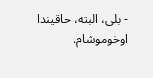- بلی، البته، حاقیندا اوخوموشام.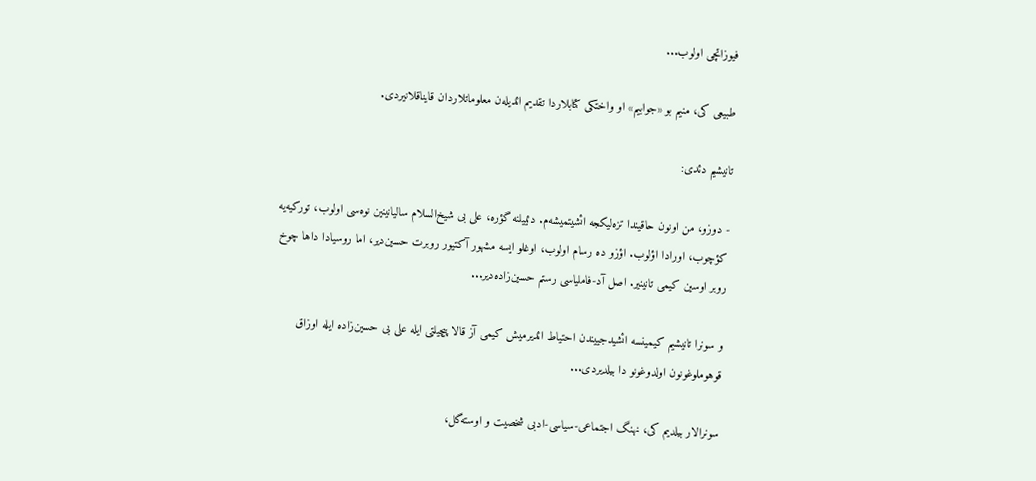فیوزاتچی اولوب...

طبیعی کی، منیم بو «جوابیم» او واختکی کتابلاردا تقدیم ائدیله‌ن معلوماتلاردان قایناقلانیردی.

تانیشیم دئدی:

- دوزو، من اونون حاقیندا تزه‌لیکجه ائشیتمیشه‌م. دئییلنه گؤره، علی بی شیخ‌السلام سالیانینین نوه‌سی اولوب، تورکیه‌یه کؤچوب، اورادا اؤلوب. اؤزو ده رسام اولوب، اوغلو ایسه مشهور آکتیور روبرت حسین‌دیر، اما روسیادا داها چوخ روبر اوسین کیمی تانینیر. اصل آد-فاملیاسی رستم حسین‌زاده‌دیر...

و سونرا تانیشیم کیمینسه ائشیدجییندن احتیاط ائدیرمیش کیمی آز قالا پیچیلتی ایله علی بی حسین‌زاده ایله اوزاق قوهوملوغونون اولدوغونو دا بیلدیردی...

سونرالار بیلدیم کی، نهنگ اجتماعی-سیاسی-ادبی شخصیت و اوسته‌گل،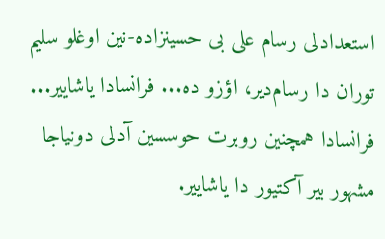استعدادلی رسام علی بی حسینزاده-نین اوغلو سلیم توران دا رسام‌دیر، اؤزو ده... فرانسادا یاشاییر... فرانسادا همچنین روبرت حوسسین آدلی دونیاجا مشهور بیر آکتیور دا یاشاییر.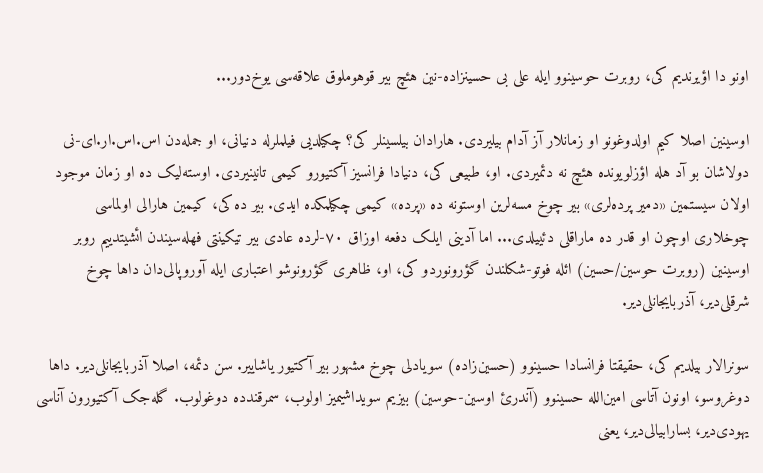اونو دا اؤیرندیم کی، روبرت حوسینوو ایله علی بی حسینزاده-نین هئچ بیر قوهوملوق علاقه‌سی یوخ‌دور...

اوسینین اصلا کیم اولدوغونو او زمانلار آز آدام بیلیردی. هارادان بیلسینلر کی؟ چکیلدیی فیلملرله دنیانی، او جمله‌دن اس.اس.ار.ای-نی دولاشان بو آد هله اؤزلویونده هئچ نه دئمیردی. او، طبیعی کی، دنیادا فرانسیز آکتیورو کیمی تانینیردی. اوسته‌لیک ده او زمان موجود اولان سیستمین «دمیر پرده‌لری» بیر چوخ مسه‌لرین اوستونه ده «پرده» کیمی چکیلمکده ایدی. بیر ده کی، کیمین هارالی اولماسی چوخلاری اوچون او قدر ده ماراقلی دئییلدی... اما آدینی ایلک دفعه اوزاق ۷۰-لرده عادی بیر تیکینتی فهله‌سیندن ائشیتدییم روبر اوسینین (روبرت حوسین/حسین) ائله فوتو-شکلندن گؤرونوردو کی، او، ظاهری گؤرونوشو اعتباری ایله آوروپالی‌دان داها چوخ شرقلی‌دیر، آذربایجانلی‌دیر.

سونرالار بیلدیم کی، حقیقتا فرانسادا حسینوو (حسین‌زاده) سویادلی چوخ مشهور بیر آکتیور یاشاییر. سن دئمه، اصلا آذربایجانلی‌دیر. داها دوغروسو، اونون آتاسی امین‌الله حسینوو (آندرئ اوسین-حوسین) بیزیم سویداشیمیز اولوب، سمرقندده دوغولوب. گله‌جک آکتیورون آناسی یهودی‌دیر، بسارابیالی‌دیر، یعنی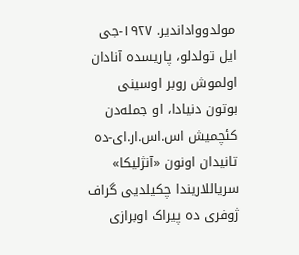مولدوواداندیر. ۱۹۲۷-جی ایل تولدلو، پاریسده آنادان اولموش روبر اوسینی بوتون دنیادا، او جمله‌دن کئچمیش اس.اس.ار.ای-ده تانیدان اونون «آنژلیکا» سریاللاریندا چکیلدیی گراف ژوفری ده پیراک اوبرازی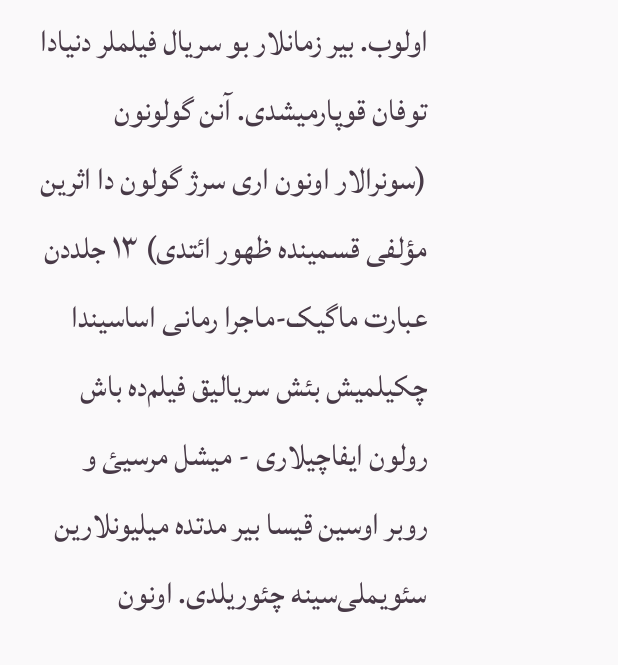اولوب. بیر زمانلار بو سریال فیلملر دنیادا توفان قوپارمیشدی. آنن گولونون (سونرالار اونون اری سرژ گولون دا اثرین مؤلفی قسمینده ظهور ائتدی) ۱۳ جلددن عبارت ماگیک-ماجرا رمانی اساسیندا چکیلمیش بئش سریالیق فیلم‌ده باش رولون ایفاچیلاری - میشل مرسیئ و روبر اوسین قیسا بیر مدتده میلیونلارین سئویملی‌سینه چئوریلدی. اونون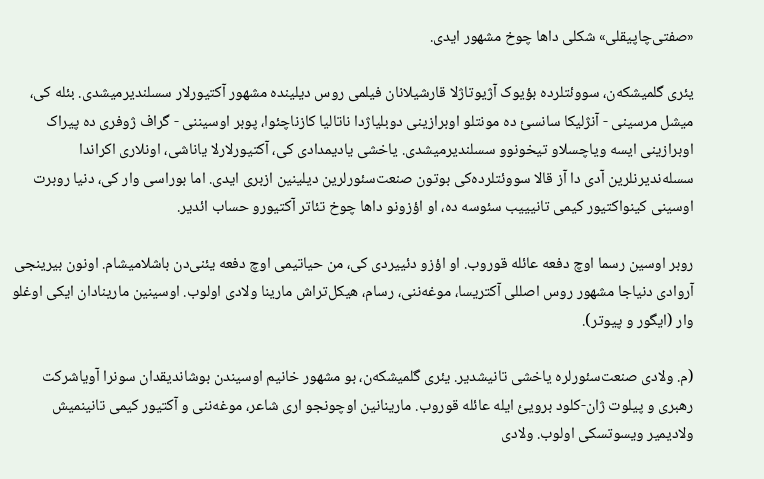«صفتی‌چاپیقلی» شکلی داها چوخ مشهور ایدی.

یئری گلمیشکه‌ن، سووئتلرده بؤیوک آژیوتاژلا قارشیلانان فیلمی روس دیلینده مشهور آکتیورلار سسلندیرمیشدی. بئله کی، میشل مرسینی - آنژلیکا سانسئ ده مونتلو اوبرازینی دوبلیاژدا ناتالیا کازناچئوا، پوبر اوسیننی - گراف ژوفری ده پیراک اوبرازینی ایسه ویاچسلاو تیخونوو سسلندیرمیشدی. یاخشی یادیمدادی کی، آکتیورلارلا یاناشی، اونلاری اکراندا سسله‌ندیرنلرین آدی دا آز قالا سووئتلرده‌کی بوتون صنعت‌سئورلرین دیلینین ازبری ایدی. اما بوراسی وار کی، دنیا روبرت اوسینی کینواکتیور کیمی تانیییب سئوسه ده، او اؤزونو داها چوخ تئاتر آکتیورو حساب ائدیر.

روبر اوسین رسما اوچ دفعه عائله قوروب. او اؤزو دئییردی کی، من حیاتیمی اوچ دفعه یئنی‌دن باشلامیشام. اونون بیرینجی آروادی دنیاجا مشهور روس اصللی آکتریسا، موغه‌ننی، رسام، هیکل‌تراش مارینا ولادی اولوب. اوسینین مارینادان ایکی اوغلو وار (ایگور و پیوتر).

(م. ولادی صنعت‌سئورلره یاخشی تانیشدیر. یئری گلمیشکه‌ن، بو مشهور خانیم اوسیندن بوشاندیقدان سونرا آویاشرکت رهبری و پیلوت ژان-کلود برویئ ایله عائله قوروب. مارینانین اوچونجو اری شاعر، موغه‌ننی و آکتیور کیمی تانینمیش ولادیمیر ویسوتسکی اولوب. ولادی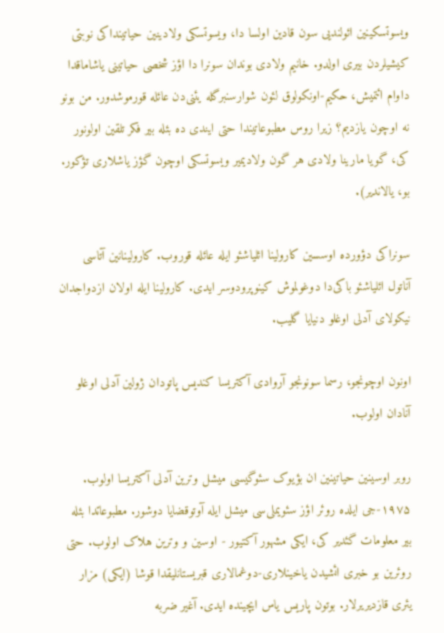ویسوتسکینین ائولندیی سون قادین اولسا دا، ویسوتسکی ولادینین حیاتینداکی نوبتی کیشیلردن بیری اولدو. خانیم ولادی بوندان سونرا دا اؤز شخصی حیاتینی یاشاماقدا داوام ائتمیش، حکیم-اونکولوق لئون شوارسنبرگله یئنی‌دن عائله قورموشدور. من بونو نه اوچون یازدیم؟ زیرا روس مطبوعاتیندا حتی ایندی ده بئله بیر فکر تلقین اولونور کی، گویا مارینا ولادی هر گون ولادیمیر ویسوتسکی اوچون گؤز یاشلاری تؤکور. بو، یالاندیر).

سونراکی دؤورده اوسسین کارولینا ائلیاشئو ایله عائله قوروب. کارولینانین آتاسی آناتول ائلیاشئو باکی‌دا دوغولموش کینوپرودوسر ایدی. کارولینا ایله اولان ازدواجدان نیکولای آدلی اوغلو دنیایا گلیب.

اونون اوچونجو، رسما سونونجو آروادی آکتریسا کندیس پاتودان ژولین آدلی اوغلو آنادان اولوب.

روبر اوسینین حیاتینین ان بؤیوک سئوگیسی میشل وترین آدلی آکتریسا اولوب. ۱۹۷۵-جی ایلده روئر اؤز سئویملی‌سی میشل ایله آوتوقضایا دوشور. مطبوعاتدا بئله بیر معلومات گئدیر کی، ایکی مشهور آکتیور - اوسین و وترین هلاک اولوب. حتی روئرین بو خبری ائشیدن یاخینلاری-دوغمالاری قبریستانلیقدا قوشا (ایکی) مزار یئری قازدیریرلار. بوتون پاریس یاس ایچینده ایدی. آغیر ضربه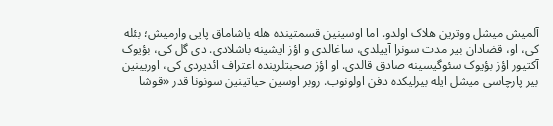آلمیش میشل ووترین هلاک اولدو. اما اوسینین قسمتینده هله یاشاماق پایی وارمیش؛ بئله کی، او، قضادان بیر مدت سونرا آییلدی، ساغالدی و اؤز ایشینه باشلادی. دی گل کی، بؤیوک آکتیور اؤز بؤیوک سئوگیسینه صادق قالدی. او اؤز صحبتلرینده اعتراف ائدیردی کی، اوریینین بیر پارچاسی میشل ایله بیرلیکده دفن اولونوب. روبر اوسین حیاتینین سونونا قدر «قوشا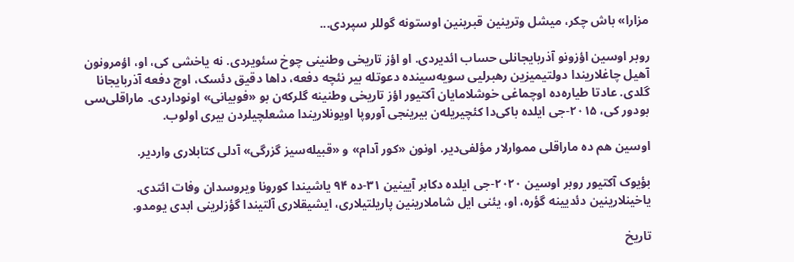مزارا» باش چکر، میشل وترینین قبرینین اوستونه گوللر سپردی...

روبر اوسین اؤزونو آذربایجانلی حساب ائدیردی. او اؤز تاریخی وطنینی چوخ سئویردی. نه یاخشی کی، او، اؤمرونون آهیل چاغلاریندا دولتیمیزین رهبرلیی سویه‌سینده دعوتله بیر نئچه دفعه، داها دقیق دئسک، اوچ دفعه آذربایجانا گلدی. عادتا طیاره‌ده اوچماغی خوشلامایان آکتیور اؤز تاریخی وطنینه گلرکه‌ن بو «فوبیانی» اونوداردی. ماراقلی‌سی بودور کی، ۲۰۱۵-جی ایلده باکی‌دا کئچیریله‌ن بیرینجی آوروپا اویونلاریندا مشعلچیلردن بیری اولوب.

اوسین هم ده ماراقلی مموارلار مؤلفی‌دیر. اونون «کور آدام» و «قبیله‌سیز گزرگی» آدلی کتابلاری واردیر.

بؤیوک آکتیور روبر اوسین ۲۰۲۰-جی ایلده دکابر آیینین ۳۱-ده ۹۴ یاشیندا کورونا ویروسدان وفات ائتدی. یاخینلارینین دئدیینه گؤره، او، یئنی ایل شاملارینین پاریلتیلاری، ایشیقلاری آلتیندا گؤزلرینی ابدی یومدو.

تاریخ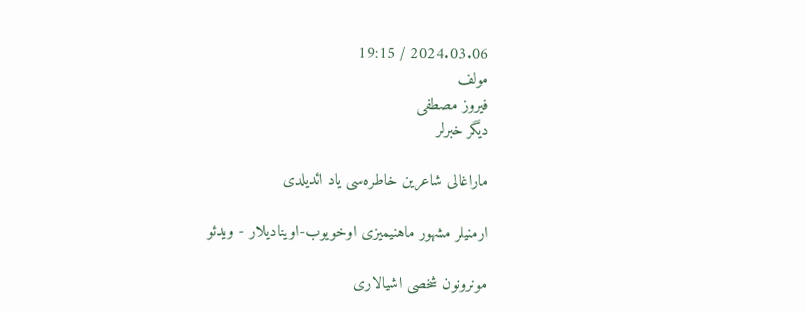2024.03.06 / 19:15
مولف
فیروز مصطفی
دیگر خبرلر

ماراغالی شاعرین خاطره‌سی یاد ائدیلدی

ارمنیلر مشهور ماهنیمیزی اوخویوب-اوینادیلار - ویدئو

مونرونون شخصی اشیالاری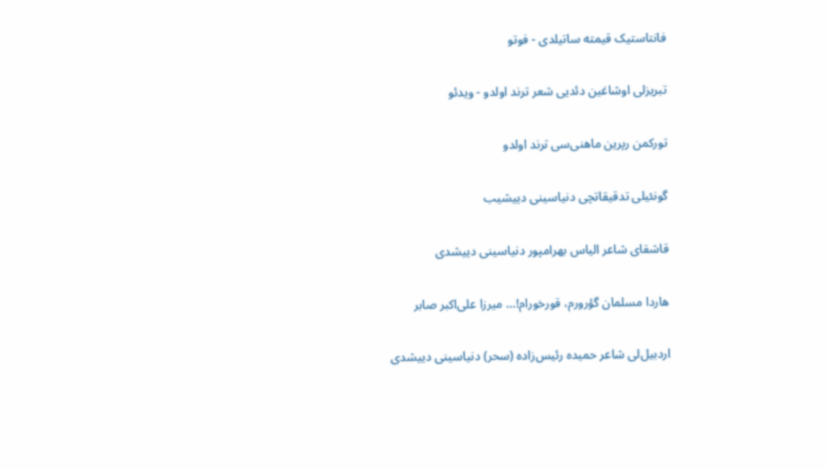فانتاستیک قیمته ساتیلدی - فوتو

تبریزلی اوشاغین دئدیی شعر ترند اولدو - ویدئو

تورکمن رپرین ماهنی‌سی ترند اولدو

گونئیلی تدقیقاتچی دنیاسینی دییشیب

قاشقای شاعر الیاس بهرامپور دنیاسینی دییشدی

هاردا مسلمان گؤرورم، قورخورام!… میرزا علی‌اکبر صابر

اردبیل‌لی شاعر حمیده رئیس‌زاده (سحر) دنیاسینی دییشدی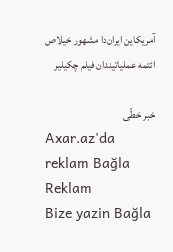آمریکاین ایران‌دا مشهور خیلاص ائتمه عملیاتیندان فیلم چکیلیر

خبر خطّی
Axar.az'da reklam Bağla
Reklam
Bize yazin Bağla